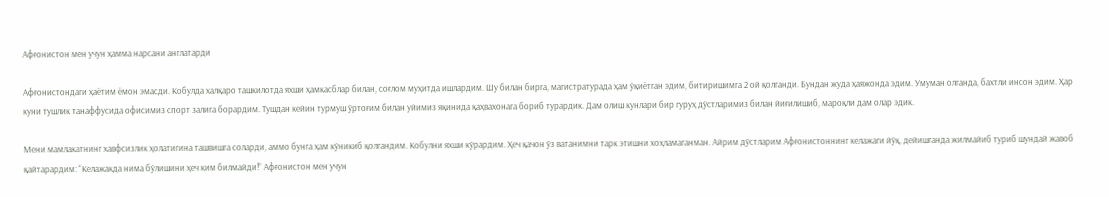Афғонистон мен учун ҳамма нарсани англатарди

Афғонистондаги ҳаётим ёмон эмасди. Кобулда халқаро ташкилотда яхши ҳамкасблар билан, соғлом муҳитда ишлардим. Шу билан бирга, магистратурада ҳам ўқиётган эдим, битиришимга 2 ой қолганди. Бундан жуда ҳаяжонда эдим. Умуман олганда, бахтли инсон эдим. Ҳар куни тушлик танаффусида офисимиз спорт залига борардим. Тушдан кейин турмуш ўртоғим билан уйимиз яқинида қаҳвахонага бориб турардик. Дам олиш кунлари бир гуруҳ дўстларимиз билан йиғилишиб, мароқли дам олар эдик.

Мени мамлакатнинг хавфсизлик ҳолатигина ташвишга соларди, аммо бунга ҳам кўникиб қолгандим. Кобулни яхши кўрардим. Ҳеч қачон ўз ватанимни тарк этишни хоҳламаганман. Айрим дўстларим Афғонистоннинг келажаги йўқ, дейишганда жилмайиб туриб шундай жавоб қайтарардим: “Келажакда нима бўлишини ҳеч ким билмайди!” Афғонистон мен учун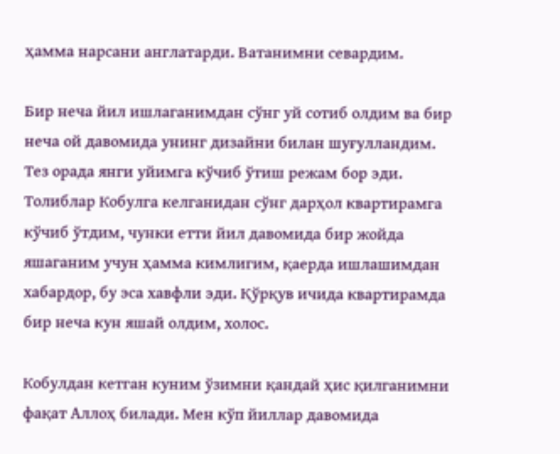ҳамма нарсани англатарди. Ватанимни севардим.

Бир неча йил ишлаганимдан сўнг уй сотиб олдим ва бир неча ой давомида унинг дизайни билан шуғулландим. Тез орада янги уйимга кўчиб ўтиш режам бор эди. Толиблар Кобулга келганидан сўнг дарҳол квартирамга кўчиб ўтдим, чунки етти йил давомида бир жойда яшаганим учун ҳамма кимлигим, қаерда ишлашимдан хабардор, бу эса хавфли эди. Қўрқув ичида квартирамда бир неча кун яшай олдим, холос.

Кобулдан кетган куним ўзимни қандай ҳис қилганимни фақат Аллоҳ билади. Мен кўп йиллар давомида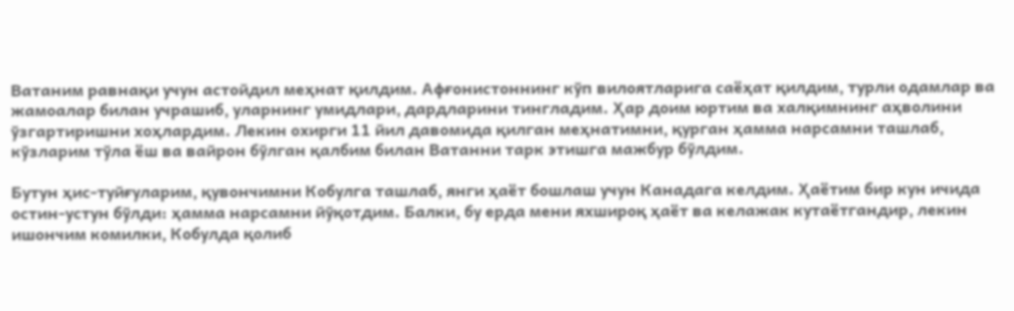Ватаним равнақи учун астойдил меҳнат қилдим. Афғонистоннинг кўп вилоятларига саёҳат қилдим, турли одамлар ва жамоалар билан учрашиб, уларнинг умидлари, дардларини тингладим. Ҳар доим юртим ва халқимнинг аҳволини ўзгартиришни хоҳлардим. Лекин охирги 11 йил давомида қилган меҳнатимни, қурган ҳамма нарсамни ташлаб, кўзларим тўла ёш ва вайрон бўлган қалбим билан Ватанни тарк этишга мажбур бўлдим.

Бутун ҳис-туйғуларим, қувончимни Кобулга ташлаб, янги ҳаёт бошлаш учун Канадага келдим. Ҳаётим бир кун ичида остин-устун бўлди: ҳамма нарсамни йўқотдим. Балки, бу ерда мени яхшироқ ҳаёт ва келажак кутаётгандир, лекин ишончим комилки, Кобулда қолиб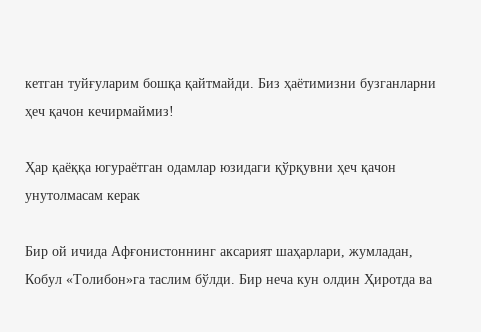кетган туйғуларим бошқа қайтмайди. Биз ҳаётимизни бузганларни ҳеч қачон кечирмаймиз!

Ҳар қаёққа югураётган одамлар юзидаги қўрқувни ҳеч қачон унутолмасам керак

Бир ой ичида Афғонистоннинг аксарият шаҳарлари, жумладан, Кобул «Толибон»га таслим бўлди. Бир неча кун олдин Ҳиротда ва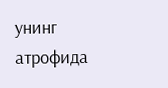унинг атрофида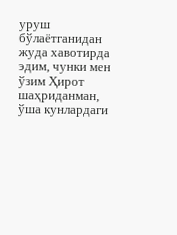уруш бўлаётганидан жуда хавотирда эдим, чунки мен ўзим Ҳирот шаҳриданман, ўша кунлардаги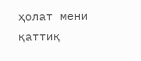ҳолат мени қаттиқ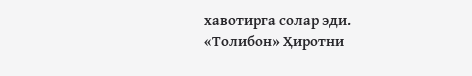хавотирга солар эди. «Толибон» Ҳиротни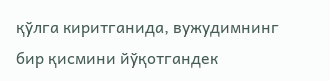қўлга киритганида, вужудимнинг бир қисмини йўқотгандек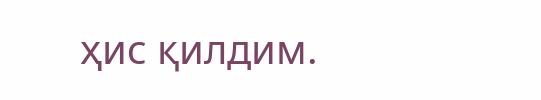ҳис қилдим.